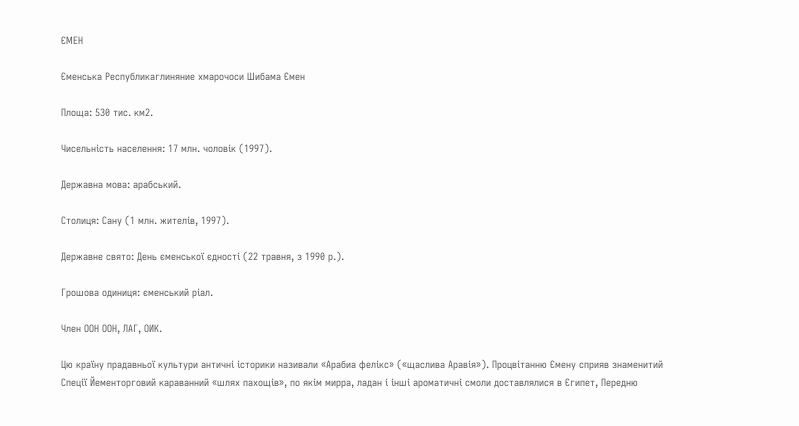ЄМЕН

Єменська Республикаглиняние хмарочоси Шибама Ємен

Площа: 530 тис. км2.

Чисельність населення: 17 млн. чоловік (1997).

Державна мова: арабський.

Столиця: Сану (1 млн. жителів, 1997).

Державне свято: День єменської єдності (22 травня, з 1990 р.).

Грошова одиниця: єменський ріал.

Член ООН ООН, ЛАГ, ОИК.

Цю країну прадавньої культури античні історики називали «Арабиа фелікс» («щаслива Аравія»). Процвітанню Ємену сприяв знаменитий Спеції Йементорговий караванний «шлях пахощів», по якім мирра, ладан і інші ароматичні смоли доставлялися в Єгипет, Передню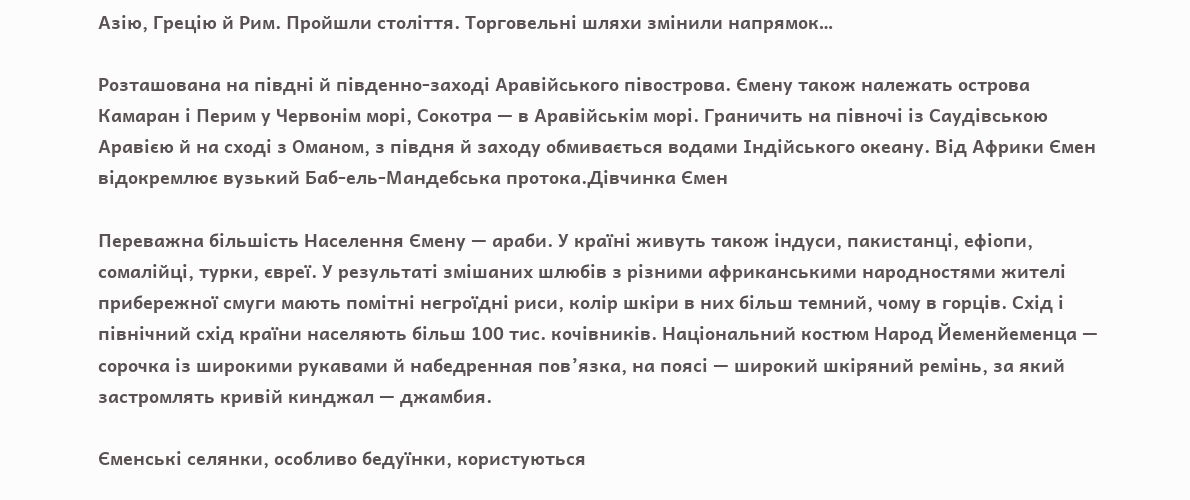Азію, Грецію й Рим. Пройшли століття. Торговельні шляхи змінили напрямок…

Розташована на півдні й південно-заході Аравійського півострова. Ємену також належать острова Камаран і Перим у Червонім морі, Сокотра — в Аравійськім морі. Граничить на півночі із Саудівською Аравією й на сході з Оманом, з півдня й заходу обмивається водами Індійського океану. Від Африки Ємен відокремлює вузький Баб-ель-Мандебська протока.Дівчинка Ємен

Переважна більшість Населення Ємену — араби. У країні живуть також індуси, пакистанці, ефіопи, сомалійці, турки, євреї. У результаті змішаних шлюбів з різними африканськими народностями жителі прибережної смуги мають помітні негроїдні риси, колір шкіри в них більш темний, чому в горців. Схід і північний схід країни населяють більш 100 тис. кочівників. Національний костюм Народ Йеменйеменца — сорочка із широкими рукавами й набедренная пов’язка, на поясі — широкий шкіряний ремінь, за який застромлять кривій кинджал — джамбия.

Єменські селянки, особливо бедуїнки, користуються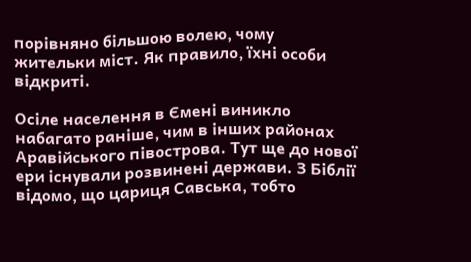порівняно більшою волею, чому жительки міст. Як правило, їхні особи відкриті.

Осіле населення в Ємені виникло набагато раніше, чим в інших районах Аравійського півострова. Тут ще до нової ери існували розвинені держави. З Біблії відомо, що цариця Савська, тобто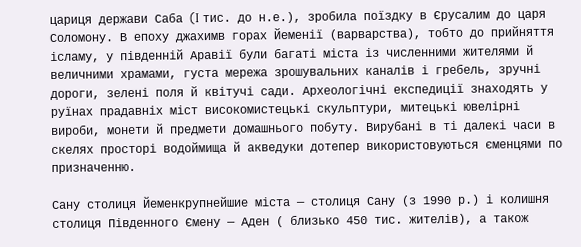цариця держави Саба (I тис. до н.е.), зробила поїздку в Єрусалим до царя Соломону. В епоху джахимв горах Йеменії (варварства), тобто до прийняття ісламу, у південній Аравії були багаті міста із численними жителями й величними храмами, густа мережа зрошувальних каналів і гребель, зручні дороги, зелені поля й квітучі сади. Археологічні експедиції знаходять у руїнах прадавніх міст високомистецькі скульптури, митецькі ювелірні вироби, монети й предмети домашнього побуту. Вирубані в ті далекі часи в скелях просторі водоймища й акведуки дотепер використовуються єменцями по призначенню.

Сану столиця Йеменкрупнейшие міста — столиця Сану (з 1990 р.) і колишня столиця Південного Ємену — Аден ( близько 450 тис. жителів), а також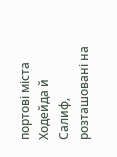портові міста Ходейда й Салиф, розташовані на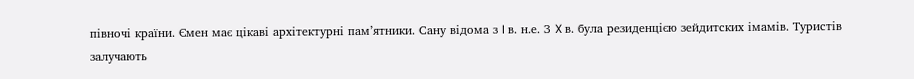півночі країни. Ємен має цікаві архітектурні пам’ятники. Сану відома з I в. н.е. З X в. була резиденцією зейдитских імамів. Туристів залучають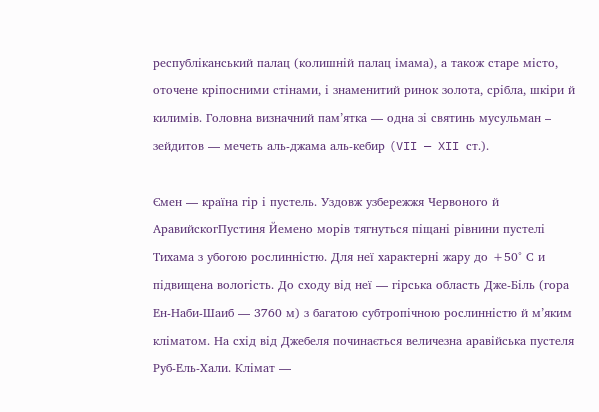республіканський палац (колишній палац імама), а також старе місто, оточене кріпосними стінами, і знаменитий ринок золота, срібла, шкіри й килимів. Головна визначний пам’ятка — одна зі святинь мусульман – зейдитов — мечеть аль-джама аль-кебир (VII — XII ст.).

Ємен — країна гір і пустель. Уздовж узбережжя Червоного й АравийскогПустиня Йемено морів тягнуться піщані рівнини пустелі Тихама з убогою рослинністю. Для неї характерні жару до +50° С и підвищена вологість. До сходу від неї — гірська область Дже-Біль (гора Ен-Наби-Шаиб — 3760 м) з багатою субтропічною рослинністю й м’яким кліматом. На схід від Джебеля починається величезна аравійська пустеля Руб-Ель-Хали. Клімат —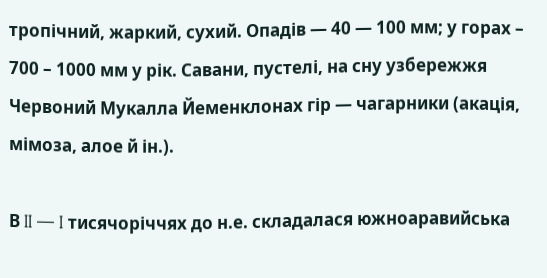тропічний, жаркий, сухий. Опадів — 40 — 100 мм; у горах – 700 – 1000 мм у рік. Савани, пустелі, на сну узбережжя Червоний Мукалла Йеменклонах гір — чагарники (акація, мімоза, алое й ін.).

В II — I тисячоріччях до н.е. складалася южноаравийська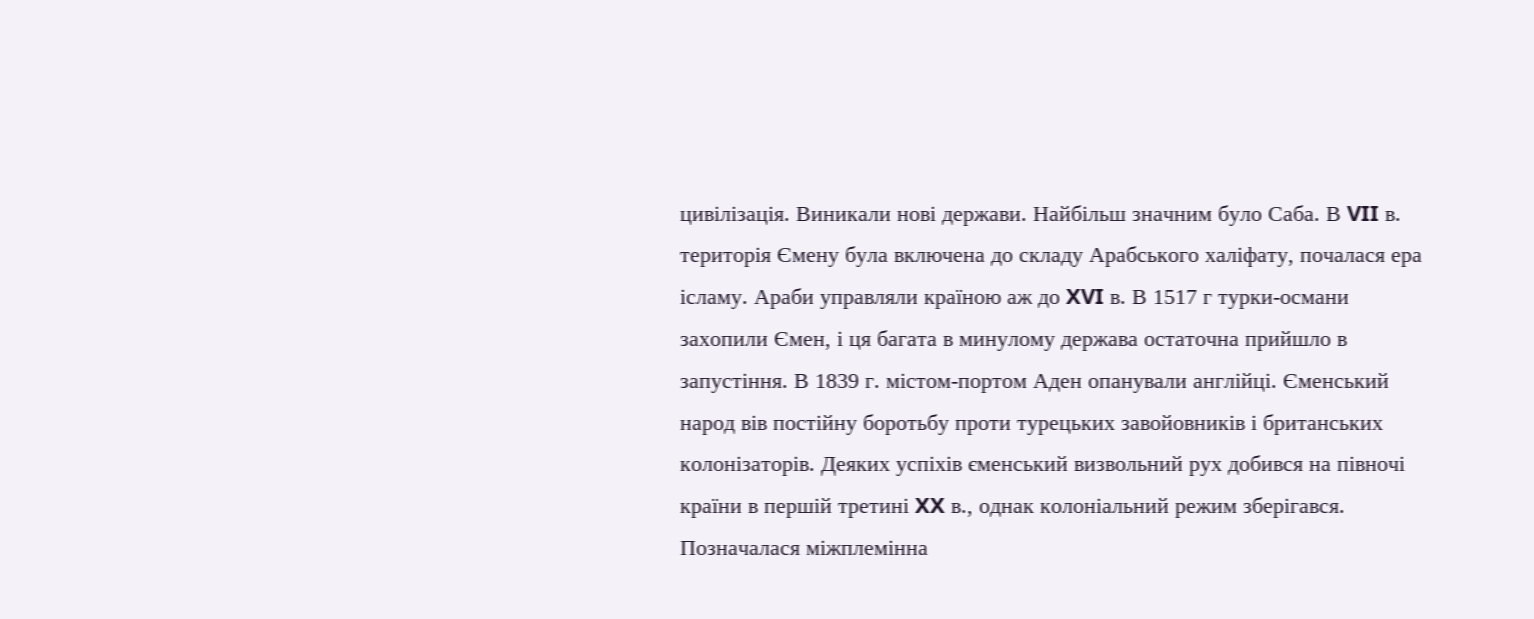цивілізація. Виникали нові держави. Найбільш значним було Саба. В VII в. територія Ємену була включена до складу Арабського халіфату, почалася ера ісламу. Араби управляли країною аж до XVI в. В 1517 г турки-османи захопили Ємен, і ця багата в минулому держава остаточна прийшло в запустіння. В 1839 г. містом-портом Аден опанували англійці. Єменський народ вів постійну боротьбу проти турецьких завойовників і британських колонізаторів. Деяких успіхів єменський визвольний рух добився на півночі країни в першій третині XX в., однак колоніальний режим зберігався. Позначалася міжплемінна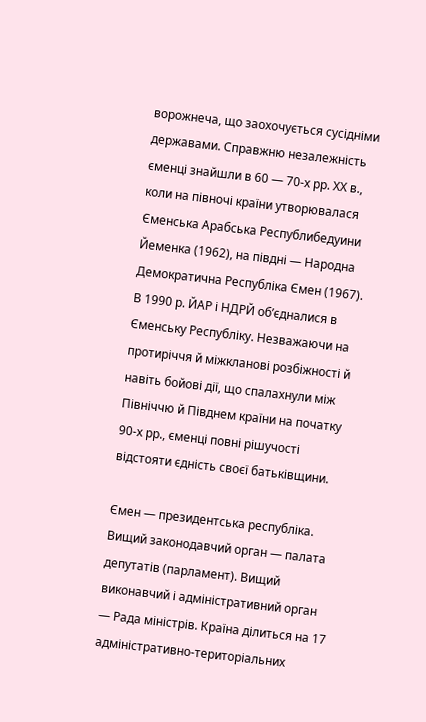ворожнеча, що заохочується сусідніми державами. Справжню незалежність єменці знайшли в 60 — 70-х рр. XX в., коли на півночі країни утворювалася Єменська Арабська Республибедуини Йеменка (1962), на півдні — Народна Демократична Республіка Ємен (1967). В 1990 р. ЙАР і НДРЙ об’єдналися в Єменську Республіку. Незважаючи на протиріччя й міжкланові розбіжності й навіть бойові дії, що спалахнули між Північчю й Півднем країни на початку 90-х рр., єменці повні рішучості відстояти єдність своєї батьківщини.

Ємен — президентська республіка. Вищий законодавчий орган — палата депутатів (парламент). Вищий виконавчий і адміністративний орган — Рада міністрів. Країна ділиться на 17 адміністративно-територіальних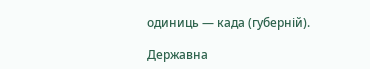одиниць — када (губерній).

Державна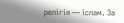релігія — іслам. За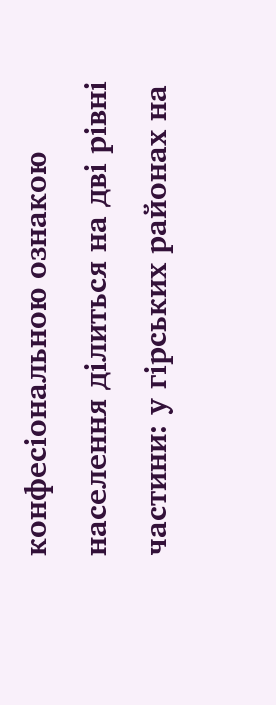конфесіональною ознакою населення ділиться на дві рівні частини: у гірських районах на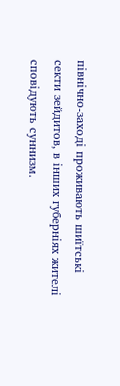північно-заході проживають шиїтські секти зейдитов, в інших губерніях жителі сповідують суннизм.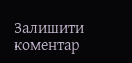Залишити коментар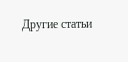Другие статьи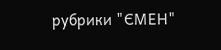рубрики "ЄМЕН"